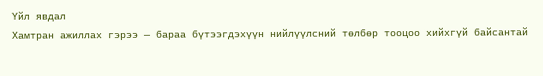Үйл явдал
Хамтран ажиллах гэрээ — бараа бүтээгдэхүүн нийлүүлсний төлбөр тооцоо хийхгүй байсантай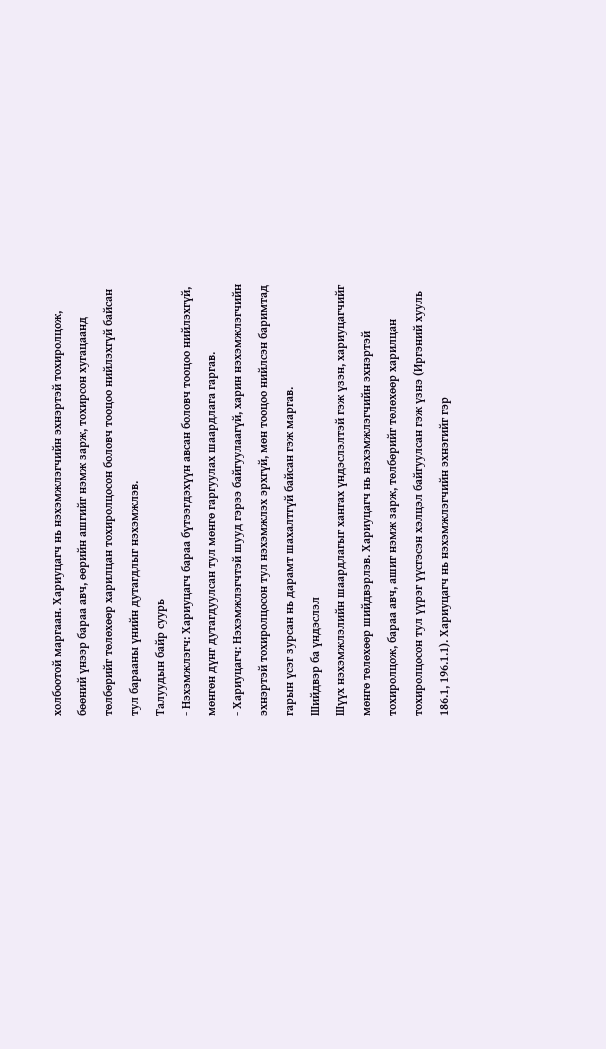холбоотой маргаан. Хариуцагч нь нэхэмжлэгчийн эхнэртэй тохиролцож, бөөний үнээр бараа авч, өөрийн ашгийг нэмж зарж, тохирсон хугацаанд төлбөрийг төлөхөөр харилцан тохиролцосон боловч тооцоо нийлэхгүй байсан тул барааны үнийн дутагдлыг нэхэмжлэв.
Талуудын байр суурь
- Нэхэмжлэгч: Хариуцагч бараа бүтээгдэхүүн авсан боловч тооцоо нийлэхгүй, мөнгөн дүнг дутагдуулсан тул мөнгө гаргуулах шаардлага гаргав.
- Хариуцагч: Нэхэмжлэгчтэй шууд гэрээ байгуулаагүй, харин нэхэмжлэгчийн эхнэртэй тохиролцосон тул нэхэмжлэх эрхгүй, мөн тооцоо нийлсэн баримтад гарын үсэг зурсан нь дарамт шахалтгүй байсан гэж маргав.
Шийдвэр ба үндэслэл
Шүүх нэхэмжлэлийн шаардлагыг хангах үндэслэлтэй гэж үзэн, хариуцагчийг мөнгө төлөхөөр шийдвэрлэв. Хариуцагч нь нэхэмжлэгчийн эхнэртэй тохиролцож, бараа авч, ашиг нэмж зарж, төлбөрийг төлөхөөр харилцан тохиролцосон тул үүрэг үүсгэсэн хэлцэл байгуулсан гэж үзнэ (Иргэний хууль 186.1, 196.1.1). Хариуцагч нь нэхэмжлэгчийн эхнэгийг гэр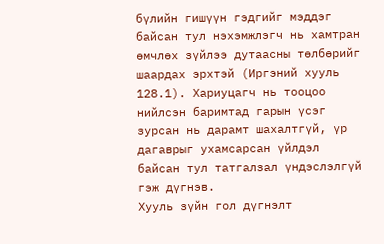бүлийн гишүүн гэдгийг мэддэг байсан тул нэхэмжлэгч нь хамтран өмчлөх зүйлээ дутаасны төлбөрийг шаардах эрхтэй (Иргэний хууль 128.1). Хариуцагч нь тооцоо нийлсэн баримтад гарын үсэг зурсан нь дарамт шахалтгүй, үр дагаврыг ухамсарсан үйлдэл байсан тул татгалзал үндэслэлгүй гэж дүгнэв.
Хууль зүйн гол дүгнэлт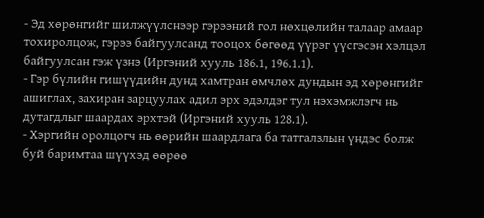- Эд хөрөнгийг шилжүүлснээр гэрээний гол нөхцөлийн талаар амаар тохиролцож, гэрээ байгуулсанд тооцох бөгөөд үүрэг үүсгэсэн хэлцэл байгуулсан гэж үзнэ (Иргэний хууль 186.1, 196.1.1).
- Гэр бүлийн гишүүдийн дунд хамтран өмчлөх дундын эд хөрөнгийг ашиглах, захиран зарцуулах адил эрх эдэлдэг тул нэхэмжлэгч нь дутагдлыг шаардах эрхтэй (Иргэний хууль 128.1).
- Хэргийн оролцогч нь өөрийн шаардлага ба татгалзлын үндэс болж буй баримтаа шүүхэд өөрөө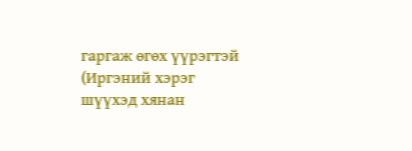гаргаж өгөх үүрэгтэй (Иргэний хэрэг шүүхэд хянан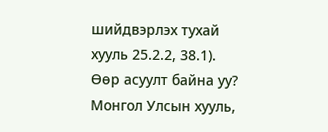шийдвэрлэх тухай хууль 25.2.2, 38.1).
Өөр асуулт байна уу?
Монгол Улсын хууль,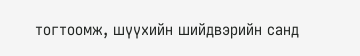тогтоомж, шүүхийн шийдвэрийн санд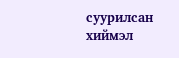суурилсан хиймэл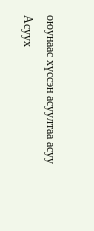оюунаас хүссэн асуултаа асуу
Асуух